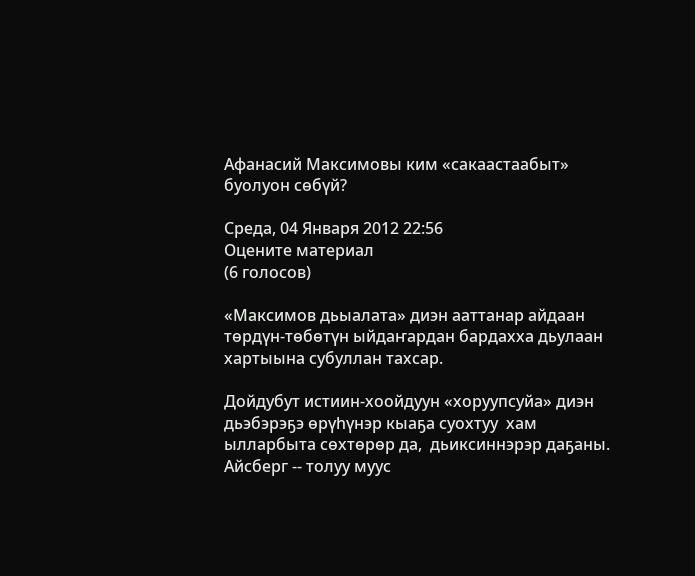Афанасий Максимовы ким «сакаастаабыт» буолуон сөбүй?

Среда, 04 Января 2012 22:56
Оцените материал
(6 голосов)

«Максимов дьыалата» диэн ааттанар айдаан төрдүн-төбөтүн ыйдаҥардан бардахха дьулаан хартыына субуллан тахсар.

Дойдубут истиин-хоойдуун «хоруупсуйа» диэн дьэбэрэҕэ өрүһүнэр кыаҕа суохтуу  хам ылларбыта сөхтөрөр да,  дьиксиннэрэр даҕаны. Айсберг -- толуу муус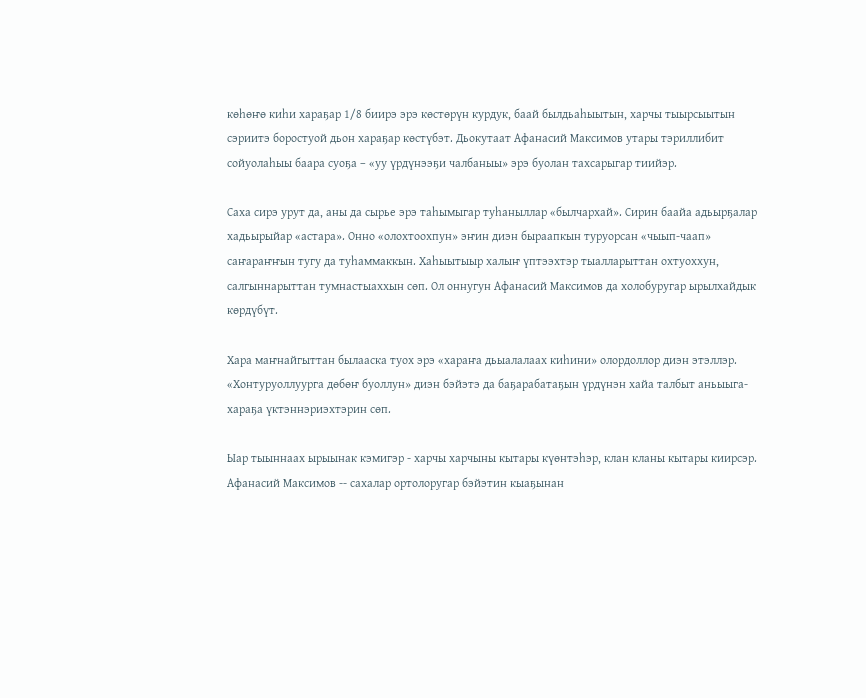көһөҥө киһи хараҕар 1/8 биирэ эрэ көстөрүн курдук, баай былдьаһыытын, харчы тыырсыытын сэриитэ боростуой дьон хараҕар көстүбэт. Дьокутаат Афанасий Максимов утары тэриллибит сойуолаһыы баара суоҕа – «уу үрдүнээҕи чалбаныы» эрэ буолан тахсарыгар тиийэр.

Саха сирэ урут да, аны да сырье эрэ таһымыгар туһаныллар «былчархай». Сирин баайа адьырҕалар хадьырыйар «астара». Онно «олохтоохпун» эҥин диэн быраапкын туруорсан «чыып-чаап» саҥараҥҥын тугу да туһаммаккын. Хаһыытыыр халыҥ үптээхтэр тыалларыттан охтуоххун, салгыннарыттан тумнастыаххын сөп. Ол оннугун Афанасий Максимов да холобуругар ырылхайдык көрдүбүт.

Хара маҥнайгыттан былааска туох эрэ «хараҥа дьыалалаах киһини» олордоллор диэн этэллэр. «Хонтуруоллуурга дөбөҥ буоллун» диэн бэйэтэ да баҕарабатаҕын үрдүнэн хайа талбыт аньыыга-хараҕа үктэннэриэхтэрин сөп.

Ыар тыыннаах ырыынак кэмигэр - харчы харчыны кытары күөнтэһэр, клан кланы кытары киирсэр. Афанасий Максимов -- сахалар ортолоругар бэйэтин кыаҕынан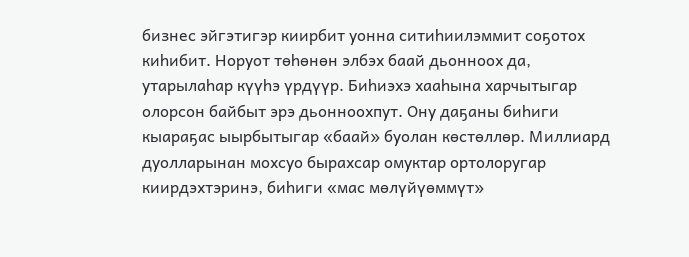бизнес эйгэтигэр киирбит уонна ситиһиилэммит соҕотох киһибит. Норуот төһөнөн элбэх баай дьонноох да, утарылаһар күүһэ үрдүүр. Биһиэхэ хааһына харчытыгар олорсон байбыт эрэ дьонноохпут. Ону даҕаны биһиги кыараҕас ыырбытыгар «баай» буолан көстөллөр. Миллиард дуолларынан мохсуо бырахсар омуктар ортолоругар киирдэхтэринэ, биһиги «мас мөлүйүөммүт»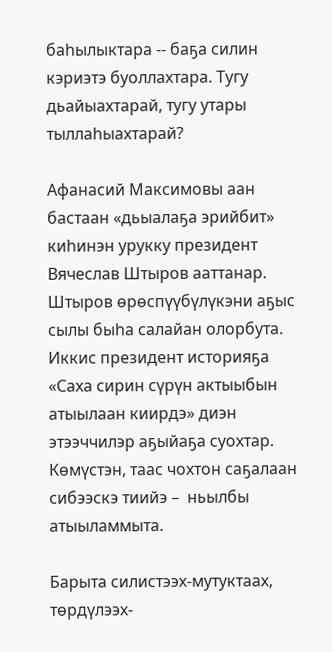баһылыктара -- баҕа силин кэриэтэ буоллахтара. Тугу дьайыахтарай, тугу утары тыллаһыахтарай?

Афанасий Максимовы аан бастаан «дьыалаҕа эрийбит» киһинэн урукку президент Вячеслав Штыров ааттанар. Штыров өрөспүүбүлүкэни аҕыс сылы быһа салайан олорбута. Иккис президент историяҕа «Саха сирин сүрүн актыыбын атыылаан киирдэ» диэн этээччилэр аҕыйаҕа суохтар. Көмүстэн, таас чохтон саҕалаан сибээскэ тиийэ –  ньылбы  атыыламмыта.

Барыта силистээх-мутуктаах, төрдүлээх-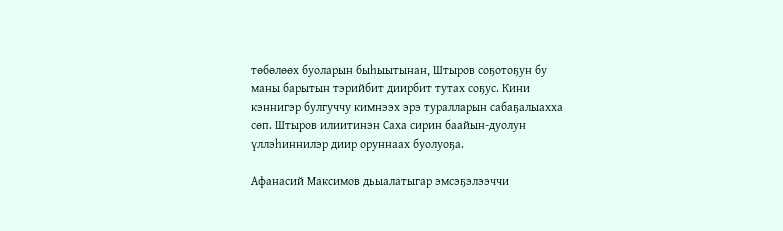төбөлөөх буоларын быһыытынан, Штыров соҕотоҕун бу маны барытын тэрийбит диирбит тутах соҕус. Кини кэннигэр булгуччу кимнээх эрэ туралларын сабаҕалыахха сөп. Штыров илиитинэн Саха сирин баайын-дуолун үллэһиннилэр диир оруннаах буолуоҕа.

Афанасий Максимов дьыалатыгар эмсэҕэлээччи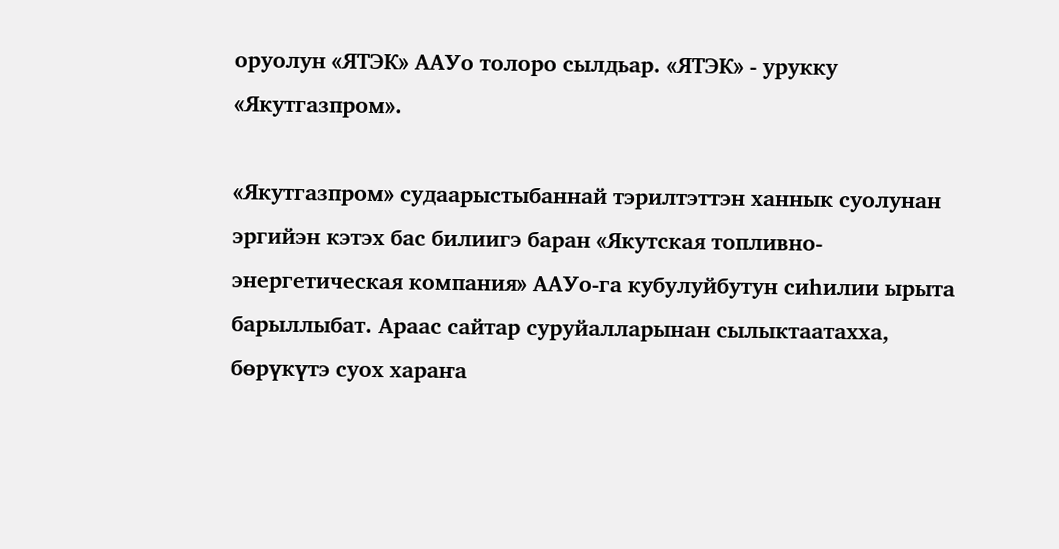оруолун «ЯТЭК» ААУо толоро сылдьар. «ЯТЭК» - урукку «Якутгазпром».

«Якутгазпром» судаарыстыбаннай тэрилтэттэн ханнык суолунан эргийэн кэтэх бас билиигэ баран «Якутская топливно-энергетическая компания» ААУо-га кубулуйбутун сиһилии ырыта барыллыбат. Араас сайтар суруйалларынан сылыктаатахха, бөрүкүтэ суох хараҥа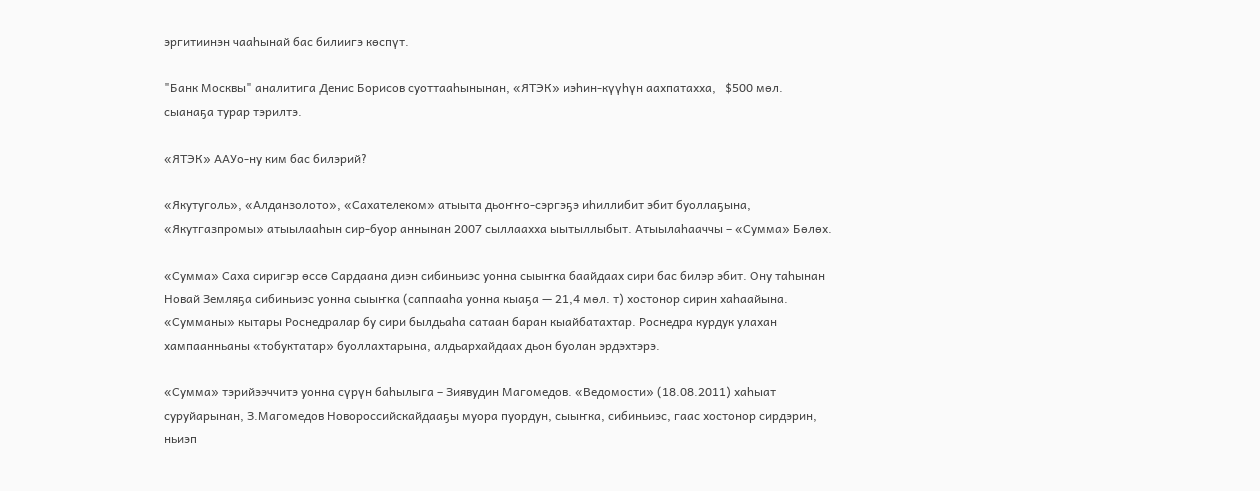эргитиинэн чааһынай бас билиигэ көспүт.

"Банк Москвы" аналитига Денис Борисов суоттааһынынан, «ЯТЭК» иэһин-күүһүн аахпатахха,   $500 мөл. сыанаҕа турар тэрилтэ.

«ЯТЭК» ААУо-ну ким бас билэрий?

«Якутуголь», «Алданзолото», «Сахателеком» атыыта дьоҥҥо-сэргэҕэ иһиллибит эбит буоллаҕына, «Якутгазпромы» атыылааһын сир-буор аннынан 2007 сыллаахха ыытыллыбыт. Атыылаһааччы – «Сумма» Бөлөх.

«Сумма» Саха сиригэр өссө Сардаана диэн сибиньиэс уонна сыыҥка баайдаах сири бас билэр эбит. Ону таһынан Новай Земляҕа сибиньиэс уонна сыыҥка (саппааһа уонна кыаҕа — 21,4 мөл. т) хостонор сирин хаһаайына. «Сумманы» кытары Роснедралар бу сири былдьаһа сатаан баран кыайбатахтар. Роснедра курдук улахан хампаанньаны «тобуктатар» буоллахтарына, алдьархайдаах дьон буолан эрдэхтэрэ.

«Сумма» тэрийээччитэ уонна сүрүн баһылыга – Зиявудин Магомедов. «Ведомости» (18.08.2011) хаһыат суруйарынан, З.Магомедов Новороссийскайдааҕы муора пуордун, сыыҥка, сибиньиэс, гаас хостонор сирдэрин, ньиэп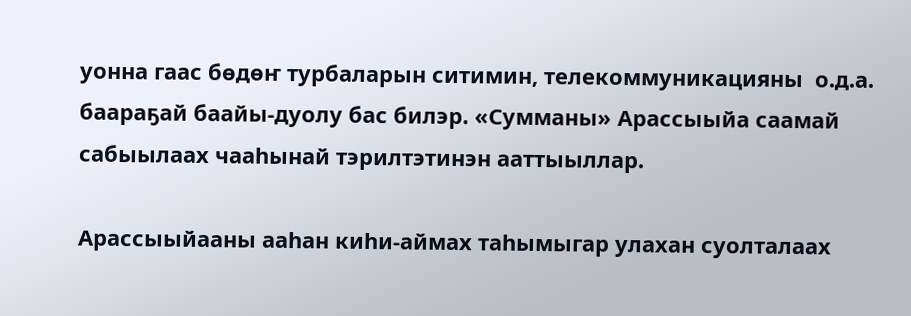уонна гаас бөдөҥ турбаларын ситимин, телекоммуникацияны  о.д.а. баараҕай баайы-дуолу бас билэр. «Сумманы» Арассыыйа саамай    сабыылаах чааһынай тэрилтэтинэн ааттыыллар.

Арассыыйааны ааһан киһи-аймах таһымыгар улахан суолталаах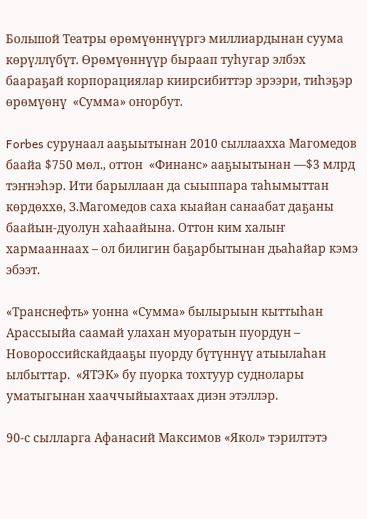Большой Театры өрөмүөннүүргэ миллиардынан суума көрүллүбүт. Өрөмүөннүүр быраап туһугар элбэх баараҕай корпорациялар киирсибиттэр эрээри, тиһэҕэр өрөмүөнү  «Сумма» оҥорбут.

Forbes сурунаал ааҕыытынан 2010 сыллаахха Магомедов баайа $750 мөл., оттон  «Финанс» ааҕыытынан —$3 млрд тэҥнэһэр. Ити барыллаан да сыыппара таһымыттан көрдөххө, З.Магомедов саха кыайан санаабат даҕаны баайын-дуолун хаһаайына. Оттон ким халыҥ хармааннаах – ол билигин баҕарбытынан дьаһайар кэмэ эбээт.

«Транснефть» уонна «Сумма» былырыын кыттыһан Арассыыйа саамай улахан муоратын пуордун – Новороссийскайдааҕы пуорду бүтүннүү атыылаһан ылбыттар.  «ЯТЭК» бу пуорка тохтуур суднолары уматыгынан хааччыйыахтаах диэн этэллэр.

90-с сылларга Афанасий Максимов «Якол» тэрилтэтэ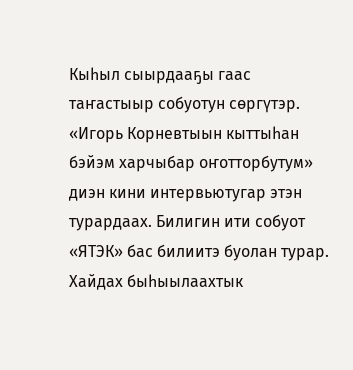Кыһыл сыырдааҕы гаас таҥастыыр собуотун сөргүтэр. «Игорь Корневтыын кыттыһан бэйэм харчыбар оҥотторбутум» диэн кини интервьютугар этэн турардаах. Билигин ити собуот «ЯТЭК» бас билиитэ буолан турар. Хайдах быһыылаахтык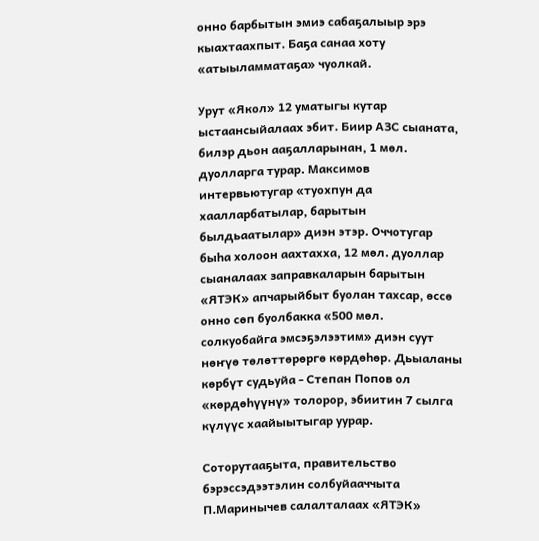онно барбытын эмиэ сабаҕалыыр эрэ кыахтаахпыт. Баҕа санаа хоту «атыыламматаҕа» чуолкай.

Урут «Якол» 12 уматыгы кутар ыстаансыйалаах эбит. Биир АЗС сыаната, билэр дьон ааҕалларынан, 1 мөл. дуолларга турар. Максимов интервьютугар «туохпун да хаалларбатылар, барытын былдьаатылар» диэн этэр. Оччотугар быһа холоон аахтахха, 12 мөл. дуоллар сыаналаах заправкаларын барытын «ЯТЭК» апчарыйбыт буолан тахсар, өссө онно сөп буолбакка «500 мөл. солкуобайга эмсэҕэлээтим» диэн суут нөҥүө төлөттөрөргө көрдөһөр. Дьыаланы көрбүт судьуйа - Степан Попов ол «көрдөһүүнү» толорор, эбиитин 7 сылга күлүүс хаайыытыгар уурар.

Соторутааҕыта, правительство бэрэссэдээтэлин солбуйааччыта П.Маринычев салалталаах «ЯТЭК»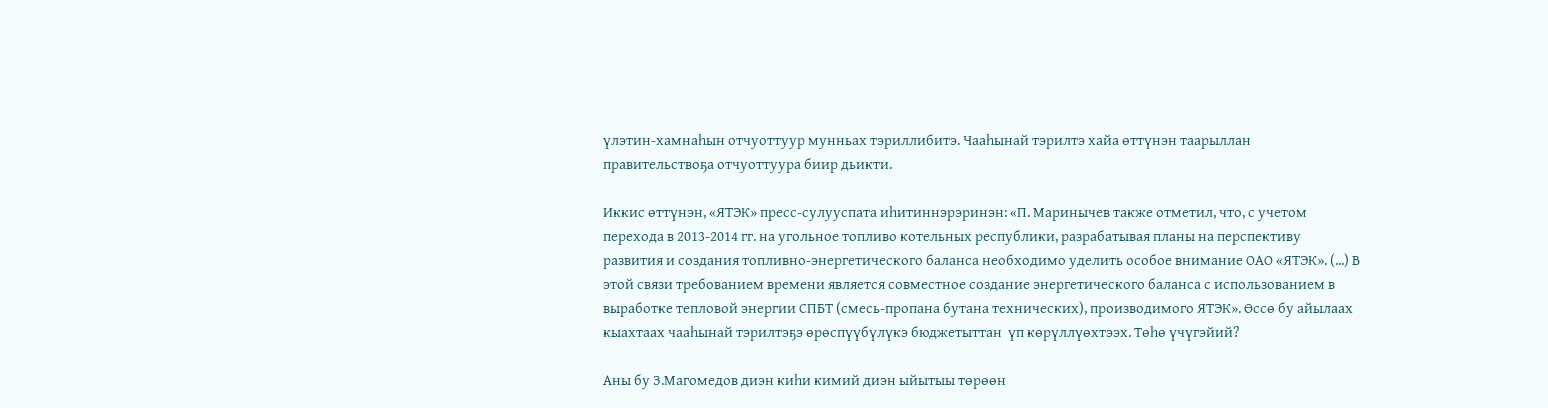үлэтин-хамнаһын отчуоттуур мунньах тэриллибитэ. Чааһынай тэрилтэ хайа өттүнэн таарыллан правительствоҕа отчуоттуура биир дьикти.

Иккис өттүнэн, «ЯТЭК» пресс-сулууспата иһитиннэрэринэн: «П. Маринычев также отметил, что, с учетом перехода в 2013-2014 гг. на угольное топливо котельных республики, разрабатывая планы на перспективу развития и создания топливно-энергетического баланса необходимо уделить особое внимание ОАО «ЯТЭК». (...) В этой связи требованием времени является совместное создание энергетического баланса с использованием в выработке тепловой энергии СПБТ (смесь-пропана бутана технических), производимого ЯТЭК». Өссө бу айылаах кыахтаах чааһынай тэрилтэҕэ өрөспүүбүлүкэ бюджетыттан  үп көрүллүөхтээх. Төһө үчүгэйий?

Аны бу З.Магомедов диэн киһи кимий диэн ыйытыы төрөөн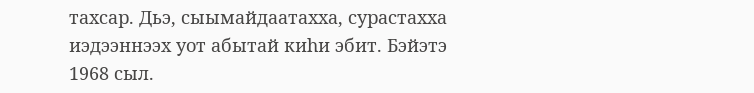тахсар. Дьэ, сыымайдаатахха, сурастахха иэдээннээх уот абытай киһи эбит. Бэйэтэ 1968 сыл.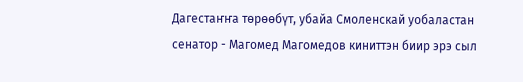Дагестаҥҥа төрөөбүт, убайа Смоленскай уобаластан сенатор - Магомед Магомедов киниттэн биир эрэ сыл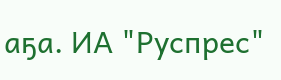аҕа. ИА "Руспрес"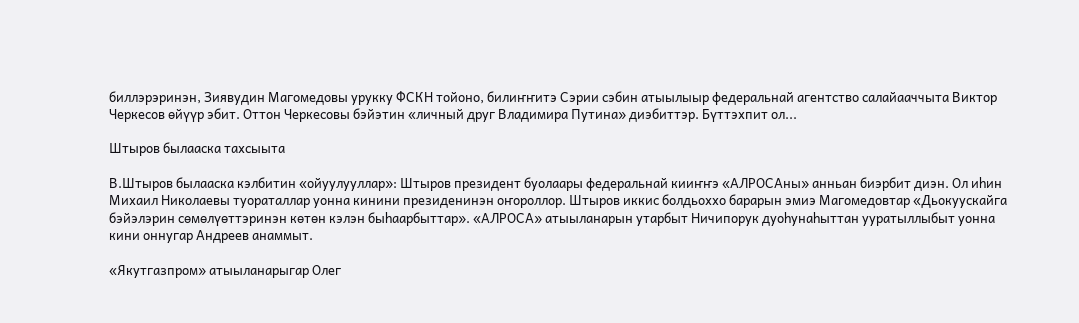биллэрэринэн, Зиявудин Магомедовы урукку ФСКН тойоно, билиҥҥитэ Сэрии сэбин атыылыыр федеральнай агентство салайааччыта Виктор Черкесов өйүүр эбит. Оттон Черкесовы бэйэтин «личный друг Владимира Путина» диэбиттэр. Бүттэхпит ол...

Штыров былааска тахсыыта

В.Штыров былааска кэлбитин «ойуулууллар»: Штыров президент буолаары федеральнай кииҥҥэ «АЛРОСАны» анньан биэрбит диэн. Ол иһин Михаил Николаевы туораталлар уонна кинини президенинэн оҥороллор. Штыров иккис болдьоххо барарын эмиэ Магомедовтар «Дьокуускайга бэйэлэрин сөмөлүөттэринэн көтөн кэлэн быһаарбыттар». «АЛРОСА» атыыланарын утарбыт Ничипорук дуоһунаһыттан ууратыллыбыт уонна кини оннугар Андреев анаммыт.

«Якутгазпром» атыыланарыгар Олег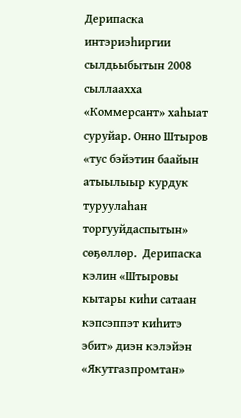Дерипаска интэриэһиргии сылдьыбытын 2008 сыллаахха «Коммерсант» хаһыат суруйар. Онно Штыров «тус бэйэтин баайын атыылыыр курдук туруулаһан торгууйдаспытын» сөҕөллөр.  Дерипаска кэлин «Штыровы кытары киһи сатаан кэпсэппэт киһитэ эбит» диэн кэлэйэн «Якутгазпромтан»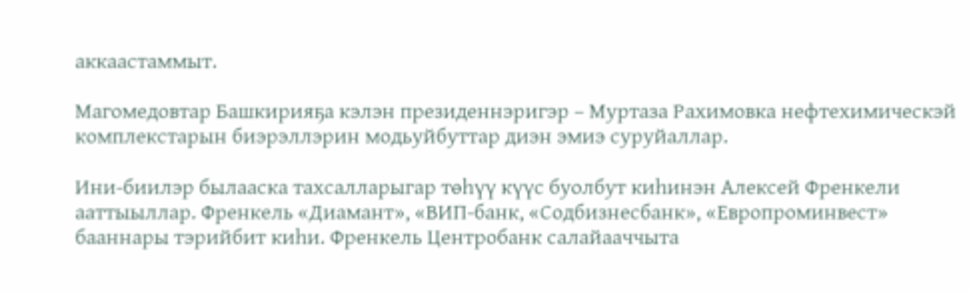аккаастаммыт.

Магомедовтар Башкирияҕа кэлэн президеннэригэр – Муртаза Рахимовка нефтехимическэй комплекстарын биэрэллэрин модьуйбуттар диэн эмиэ суруйаллар.

Ини-биилэр былааска тахсалларыгар төһүү күүс буолбут киһинэн Алексей Френкели ааттыыллар. Френкель «Диамант», «ВИП-банк, «Содбизнесбанк», «Европроминвест» бааннары тэрийбит киһи. Френкель Центробанк салайааччыта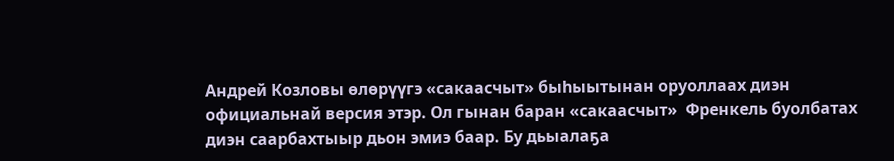Андрей Козловы өлөрүүгэ «сакаасчыт» быһыытынан оруоллаах диэн официальнай версия этэр. Ол гынан баран «сакаасчыт»  Френкель буолбатах диэн саарбахтыыр дьон эмиэ баар. Бу дьыалаҕа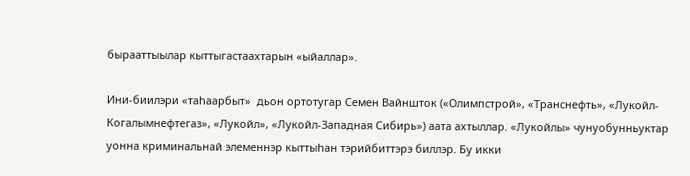бырааттыылар кыттыгастаахтарын «ыйаллар».

Ини-биилэри «таһаарбыт»  дьон ортотугар Семен Вайншток («Олимпстрой», «Транснефть», «Лукойл-Когалымнефтегаз», «Лукойл», «Лукойл-Западная Сибирь») аата ахтыллар. «Лукойлы» чунуобунньуктар уонна криминальнай элеменнэр кыттыһан тэрийбиттэрэ биллэр. Бу икки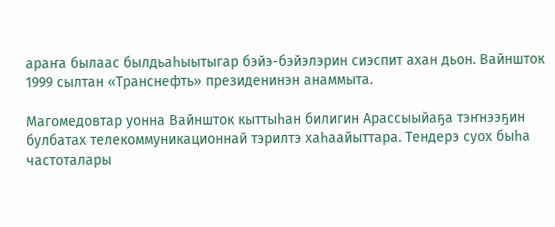араҥа былаас былдьаһыытыгар бэйэ-бэйэлэрин сиэспит ахан дьон. Вайншток 1999 сылтан «Транснефть» президенинэн анаммыта.

Магомедовтар уонна Вайншток кыттыһан билигин Арассыыйаҕа тэҥнээҕин булбатах телекоммуникационнай тэрилтэ хаһаайыттара. Тендерэ суох быһа частоталары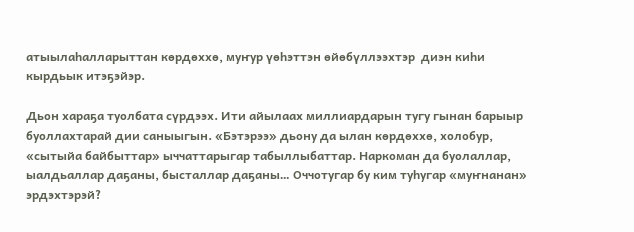атыылаһалларыттан көрдөххө, муҥур үөһэттэн өйөбүллээхтэр  диэн киһи кырдьык итэҕэйэр.

Дьон хараҕа туолбата сүрдээх. Ити айылаах миллиардарын тугу гынан барыыр буоллахтарай дии саныыгын. «Бэтэрээ» дьону да ылан көрдөххө, холобур, «сытыйа байбыттар» ыччаттарыгар табыллыбаттар. Наркоман да буолаллар, ыалдьаллар даҕаны, бысталлар даҕаны… Оччотугар бу ким туһугар «муҥнанан» эрдэхтэрэй?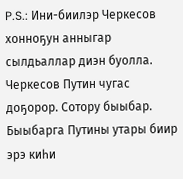P.S.: Ини-биилэр Черкесов хонноҕун анныгар сылдьаллар диэн буолла. Черкесов Путин чугас доҕорор. Сотору быыбар. Быыбарга Путины утары биир эрэ киһи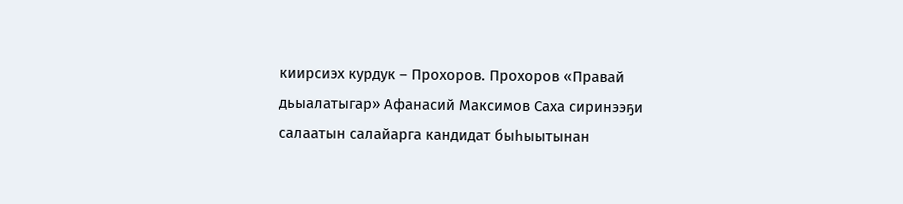киирсиэх курдук – Прохоров. Прохоров «Правай дьыалатыгар» Афанасий Максимов Саха сиринээҕи салаатын салайарга кандидат быһыытынан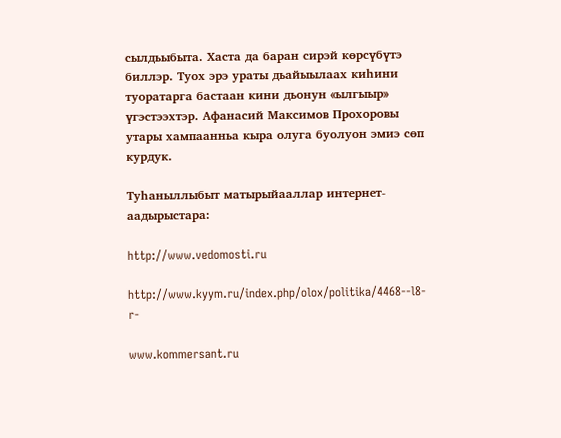сылдьыбыта. Хаста да баран сирэй көрсүбүтэ биллэр. Туох эрэ ураты дьайыылаах киһини туоратарга бастаан кини дьонун «ылгыыр» үгэстээхтэр. Афанасий Максимов Прохоровы утары хампаанньа кыра олуга буолуон эмиэ сөп курдук.

Туһаныллыбыт матырыйааллар интернет-аадырыстара:

http://www.vedomosti.ru

http://www.kyym.ru/index.php/olox/politika/4468--l8-r-

www.kommersant.ru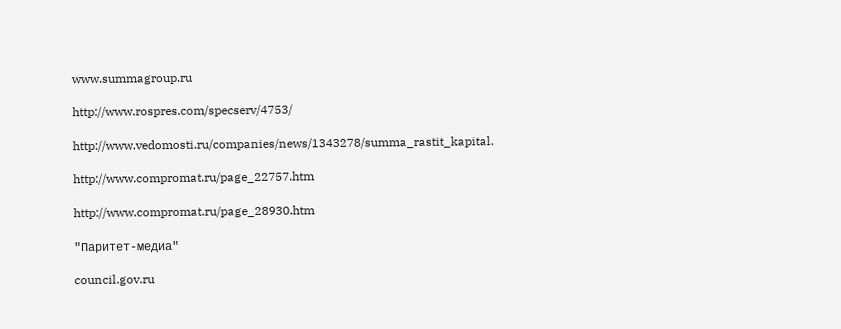www.summagroup.ru

http://www.rospres.com/specserv/4753/

http://www.vedomosti.ru/companies/news/1343278/summa_rastit_kapital.

http://www.compromat.ru/page_22757.htm

http://www.compromat.ru/page_28930.htm

"Паритет-медиа"

council.gov.ru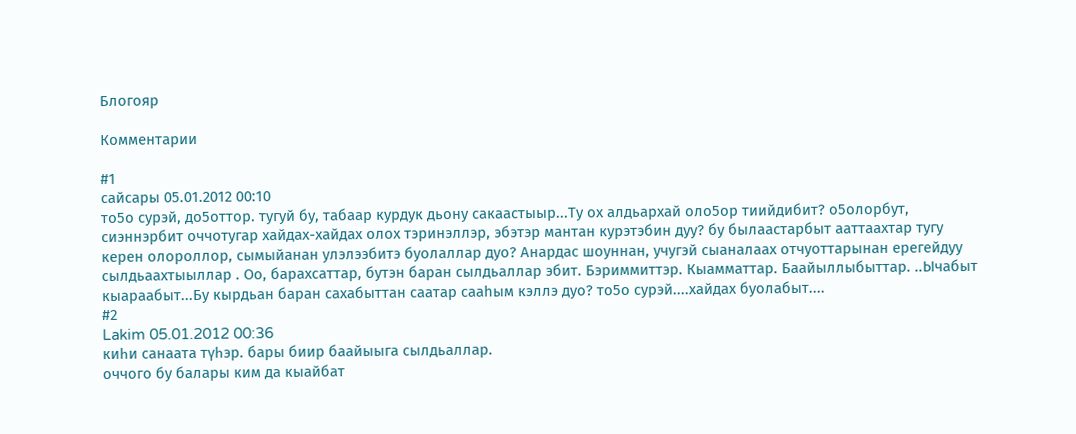Блогояр

Комментарии

#1
сайсары 05.01.2012 00:10
то5о сурэй, до5оттор. тугуй бу, табаар курдук дьону сакаастыыр...Ту ох алдьархай оло5ор тиийдибит? о5олорбут, сиэннэрбит оччотугар хайдах-хайдах олох тэринэллэр, эбэтэр мантан курэтэбин дуу? бу былаастарбыт ааттаахтар тугу керен олороллор, сымыйанан улэлээбитэ буолаллар дуо? Анардас шоуннан, учугэй сыаналаах отчуоттарынан ерегейдуу сылдьаахтыыллар . Оо, барахсаттар, бутэн баран сылдьаллар эбит. Бэриммиттэр. Кыамматтар. Баайыллыбыттар. ..Ычабыт кыараабыт...Бу кырдьан баран сахабыттан саатар сааhым кэллэ дуо? то5о сурэй....хайдах буолабыт....
#2
Lakim 05.01.2012 00:36
киһи санаата түһэр. бары биир баайыыга сылдьаллар.
оччого бу балары ким да кыайбат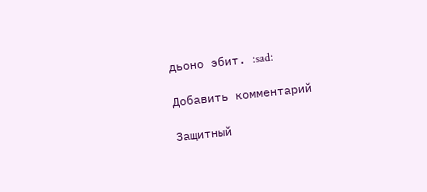дьоно эбит. :sad:

Добавить комментарий

Защитный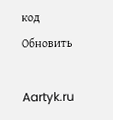код
Обновить

Aartyk.ru